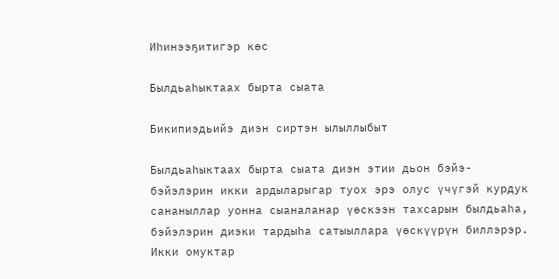Иһинээҕитигэр көс

Былдьаһыктаах бырта сыата

Бикипиэдьийэ диэн сиртэн ылыллыбыт

Былдьаһыктаах бырта сыата диэн этии дьон бэйэ-бэйэлэрин икки ардыларыгар туох эрэ олус үчүгэй курдук сананыллар уонна сыаналанар үөскээн тахсарын былдьаһа, бэйэлэрин диэки тардыһа сатыыллара үөскүүрүн биллэрэр. Икки омуктар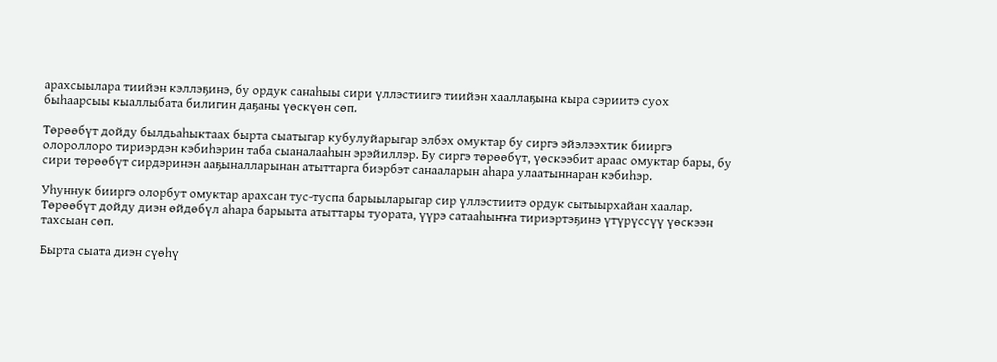арахсыылара тиийэн кэллэҕинэ, бу ордук санаһыы сири үллэстиигэ тиийэн хааллаҕына кыра сэриитэ суох быһаарсыы кыаллыбата билигин даҕаны үөскүөн сөп.

Төрөөбүт дойду былдьаһыктаах бырта сыатыгар кубулуйарыгар элбэх омуктар бу сиргэ эйэлээхтик бииргэ олороллоро тириэрдэн кэбиһэрин таба сыаналааһын эрэйиллэр. Бу сиргэ төрөөбүт, үөскээбит араас омуктар бары, бу сири төрөөбүт сирдэринэн ааҕыналларынан атыттарга биэрбэт санааларын аһара улаатыннаран кэбиһэр.

Уһуннук бииргэ олорбут омуктар арахсан тус-туспа барыыларыгар сир үллэстиитэ ордук сытыырхайан хаалар. Төрөөбүт дойду диэн өйдөбүл аһара барыыта атыттары туората, үүрэ сатааһыҥҥа тириэртэҕинэ үтүрүссүү үөскээн тахсыан сөп.

Бырта сыата диэн сүөһү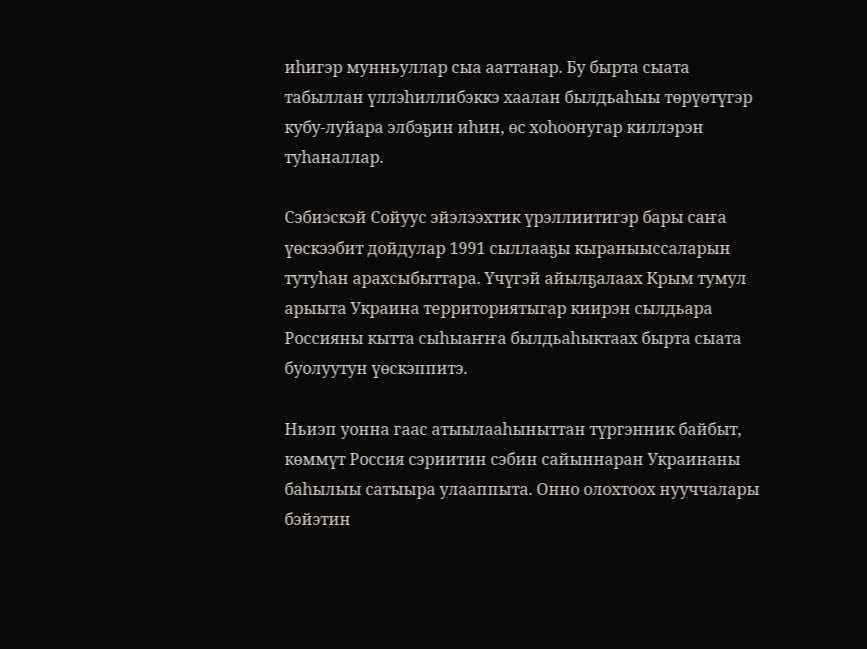иһигэр мунньуллар сыа ааттанар. Бу бырта сыата табыллан үллэһиллибэккэ хаалан былдьаһыы төрүөтүгэр кубу-луйара элбэҕин иһин, өс хоһоонугар киллэрэн туһаналлар.

Сэбиэскэй Сойуус эйэлээхтик үрэллиитигэр бары саҥа үөскээбит дойдулар 1991 сыллааҕы кыраныыссаларын тутуһан арахсыбыттара. Үчүгэй айылҕалаах Крым тумул арыыта Украина территориятыгар киирэн сылдьара Россияны кытта сыһыаҥҥа былдьаһыктаах бырта сыата буолуутун үөскэппитэ.

Ньиэп уонна гаас атыылааһыныттан түргэнник байбыт, көммүт Россия сэриитин сэбин сайыннаран Украинаны баһылыы сатыыра улааппыта. Онно олохтоох нууччалары бэйэтин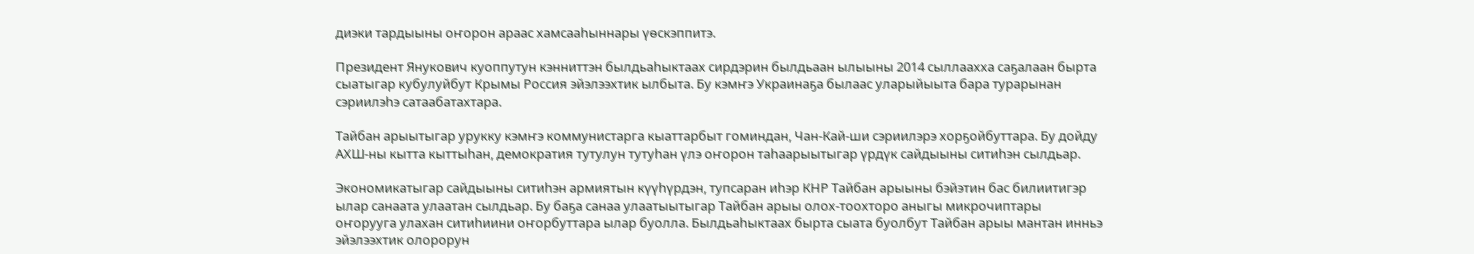диэки тардыыны оҥорон араас хамсааһыннары үөскэппитэ.

Президент Янукович куоппутун кэнниттэн былдьаһыктаах сирдэрин былдьаан ылыыны 2014 сыллаахха саҕалаан бырта сыатыгар кубулуйбут Крымы Россия эйэлээхтик ылбыта. Бу кэмҥэ Украинаҕа былаас уларыйыыта бара турарынан сэриилэһэ сатаабатахтара.

Тайбан арыытыгар урукку кэмҥэ коммунистарга кыаттарбыт гоминдан, Чан-Кай-ши сэриилэрэ хорҕойбуттара. Бу дойду АХШ-ны кытта кыттыһан, демократия тутулун тутуһан үлэ оҥорон таһаарыытыгар үрдүк сайдыыны ситиһэн сылдьар.

Экономикатыгар сайдыыны ситиһэн армиятын күүһүрдэн, тупсаран иһэр КНР Тайбан арыыны бэйэтин бас билиитигэр ылар санаата улаатан сылдьар. Бу баҕа санаа улаатыытыгар Тайбан арыы олох-тоохторо аныгы микрочиптары оҥорууга улахан ситиһиини оҥорбуттара ылар буолла. Былдьаһыктаах бырта сыата буолбут Тайбан арыы мантан инньэ эйэлээхтик олорорун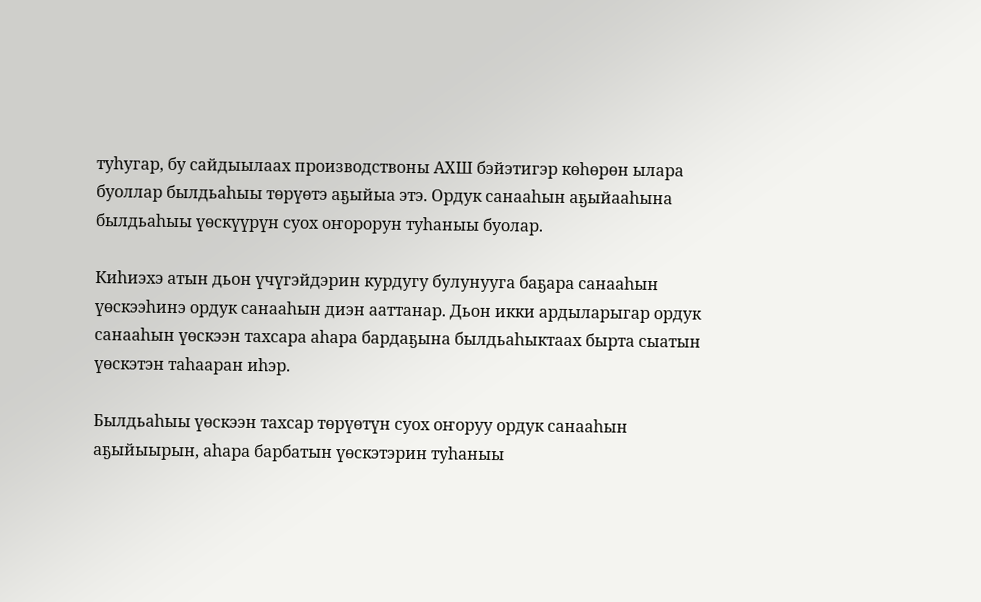туһугар, бу сайдыылаах производствоны АХШ бэйэтигэр көһөрөн ылара буоллар былдьаһыы төрүөтэ аҕыйыа этэ. Ордук санааһын аҕыйааһына былдьаһыы үөскүүрүн суох оҥорорун туһаныы буолар.

Киһиэхэ атын дьон үчүгэйдэрин курдугу булунууга баҕара санааһын үөскээһинэ ордук санааһын диэн ааттанар. Дьон икки ардыларыгар ордук санааһын үөскээн тахсара аһара бардаҕына былдьаһыктаах бырта сыатын үөскэтэн таһааран иһэр.

Былдьаһыы үөскээн тахсар төрүөтүн суох оҥоруу ордук санааһын аҕыйыырын, аһара барбатын үөскэтэрин туһаныы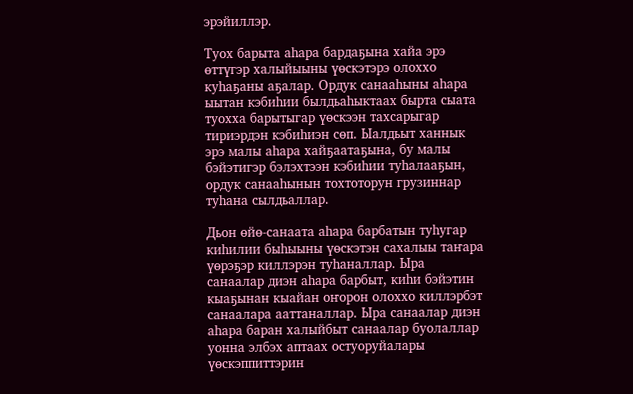эрэйиллэр.

Туох барыта аһара бардаҕына хайа эрэ өттүгэр халыйыыны үөскэтэрэ олоххо куһаҕаны аҕалар. Ордук санааһыны аһара ыытан кэбиһии былдьаһыктаах бырта сыата туохха барытыгар үөскээн тахсарыгар тириэрдэн кэбиһиэн сөп. Ыалдьыт ханнык эрэ малы аһара хайҕаатаҕына, бу малы бэйэтигэр бэлэхтээн кэбиһии туһалааҕын, ордук санааһынын тохтоторун грузиннар туһана сылдьаллар.

Дьон өйө-санаата аһара барбатын туһугар киһилии быһыыны үөскэтэн сахалыы таҥара үөрэҕэр киллэрэн туһаналлар. Ыра санаалар диэн аһара барбыт, киһи бэйэтин кыаҕынан кыайан оҥорон олоххо киллэрбэт санаалара ааттаналлар. Ыра санаалар диэн аһара баран халыйбыт санаалар буолаллар уонна элбэх аптаах остуоруйалары үөскэппиттэрин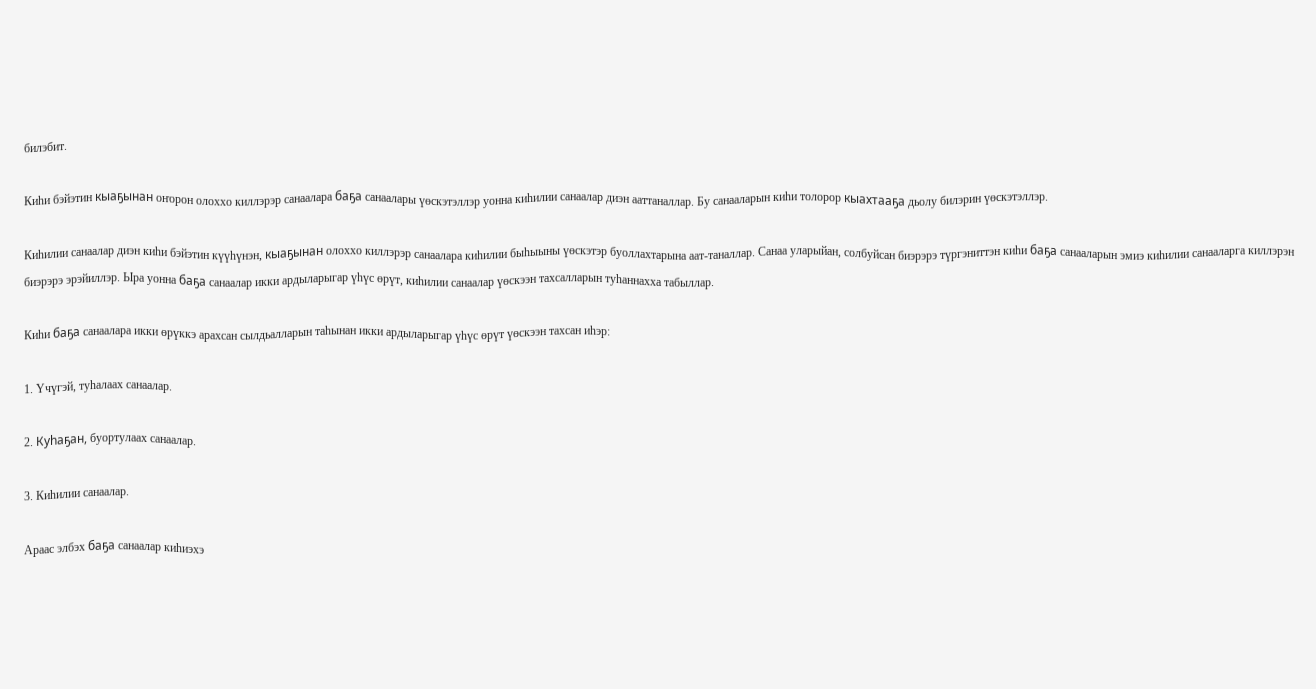билэбит.

Киһи бэйэтин кыаҕынан оҥорон олоххо киллэрэр санаалара баҕа санаалары үөскэтэллэр уонна киһилии санаалар диэн ааттаналлар. Бу санааларын киһи толорор кыахтааҕа дьолу билэрин үөскэтэллэр.

Киһилии санаалар диэн киһи бэйэтин күүһүнэн, кыаҕынан олоххо киллэрэр санаалара киһилии быһыыны үөскэтэр буоллахтарына аат-таналлар. Санаа уларыйан, солбуйсан биэрэрэ түргэниттэн киһи баҕа санааларын эмиэ киһилии санааларга киллэрэн биэрэрэ эрэйиллэр. Ыра уонна баҕа санаалар икки ардыларыгар үһүс өрүт, киһилии санаалар үөскээн тахсалларын туһаннахха табыллар.

Киһи баҕа санаалара икки өрүккэ арахсан сылдьалларын таһынан икки ардыларыгар үһүс өрүт үөскээн тахсан иһэр:

1. Үчүгэй, туһалаах санаалар.

2. Куһаҕан, буортулаах санаалар.

3. Киһилии санаалар.

Араас элбэх баҕа санаалар киһиэхэ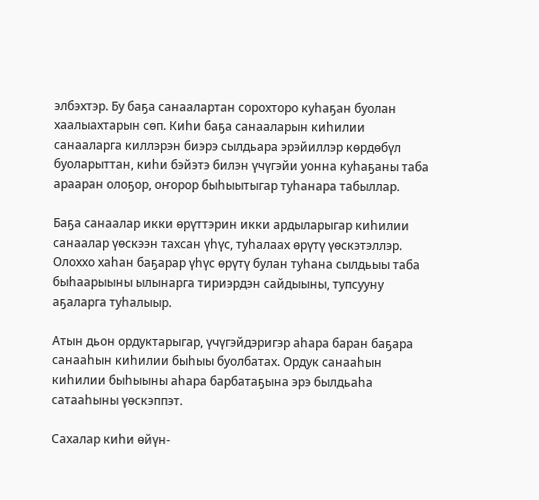элбэхтэр. Бу баҕа санаалартан сорохторо куһаҕан буолан хаалыахтарын сөп. Киһи баҕа санааларын киһилии санааларга киллэрэн биэрэ сылдьара эрэйиллэр көрдөбүл буоларыттан, киһи бэйэтэ билэн үчүгэйи уонна куһаҕаны таба арааран олоҕор, оҥорор быһыытыгар туһанара табыллар.

Баҕа санаалар икки өрүттэрин икки ардыларыгар киһилии санаалар үөскээн тахсан үһүс, туһалаах өрүтү үөскэтэллэр. Олоххо хаһан баҕарар үһүс өрүтү булан туһана сылдьыы таба быһаарыыны ылынарга тириэрдэн сайдыыны, тупсууну аҕаларга туһалыыр.

Атын дьон ордуктарыгар, үчүгэйдэригэр аһара баран баҕара санааһын киһилии быһыы буолбатах. Ордук санааһын киһилии быһыыны аһара барбатаҕына эрэ былдьаһа сатааһыны үөскэппэт.

Сахалар киһи өйүн-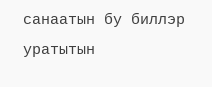санаатын бу биллэр уратытын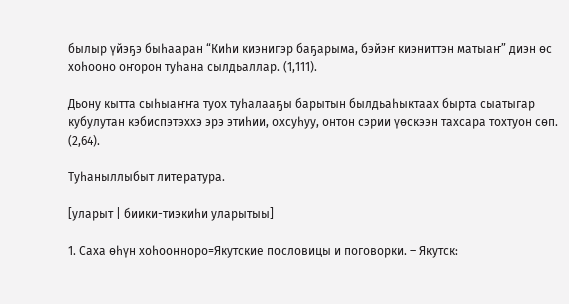былыр үйэҕэ быһааран “Киһи киэнигэр баҕарыма, бэйэҥ киэниттэн матыаҥ” диэн өс хоһооно оҥорон туһана сылдьаллар. (1,111).

Дьону кытта сыһыаҥҥа туох туһалааҕы барытын былдьаһыктаах бырта сыатыгар кубулутан кэбиспэтэххэ эрэ этиһии, охсуһуу, онтон сэрии үөскээн тахсара тохтуон сөп. (2,64).

Туһаныллыбыт литература.

[уларыт | биики-тиэкиһи уларытыы]

1. Саха өһүн хоһоонноро=Якутские пословицы и поговорки. – Якутск: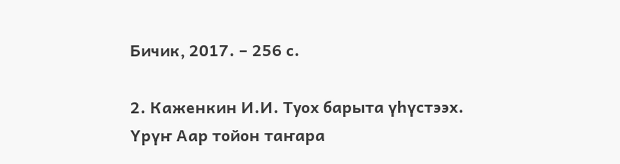Бичик, 2017. – 256 с.

2. Каженкин И.И. Туох барыта үһүстээх. Үрүҥ Аар тойон таҥара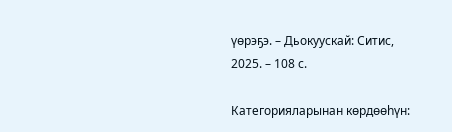үөрэҕэ. – Дьокуускай: Ситис, 2025. – 108 с.

Категорияларынан көрдөөһүн: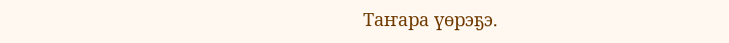Таҥара үөрэҕэ.